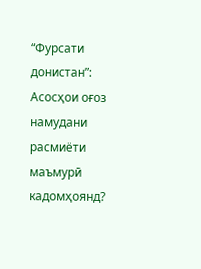“Фурсати донистан”: Асосҳои оғоз намудани расмиёти маъмурӣ кадомҳоянд?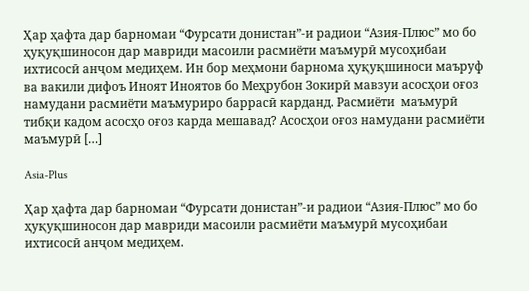Ҳар ҳафта дар барномаи “Фурсати донистан”-и радиои “Азия-Плюс” мо бо ҳуқуқшиносон дар мавриди масоили расмиёти маъмурӣ мусоҳибаи ихтисосӣ анҷом медиҳем. Ин бор меҳмони барнома ҳуқуқшиноси маъруф ва вакили дифоъ Иноят Иноятов бо Меҳрубон Зокирӣ мавзуи асосҳои оғоз намудани расмиёти маъмуриро баррасӣ карданд. Расмиёти  маъмурӣ тибқи кадом асосҳо оғоз карда мешавад? Асосҳои оғоз намудани расмиёти маъмурӣ […]

Asia-Plus

Ҳар ҳафта дар барномаи “Фурсати донистан”-и радиои “Азия-Плюс” мо бо ҳуқуқшиносон дар мавриди масоили расмиёти маъмурӣ мусоҳибаи ихтисосӣ анҷом медиҳем.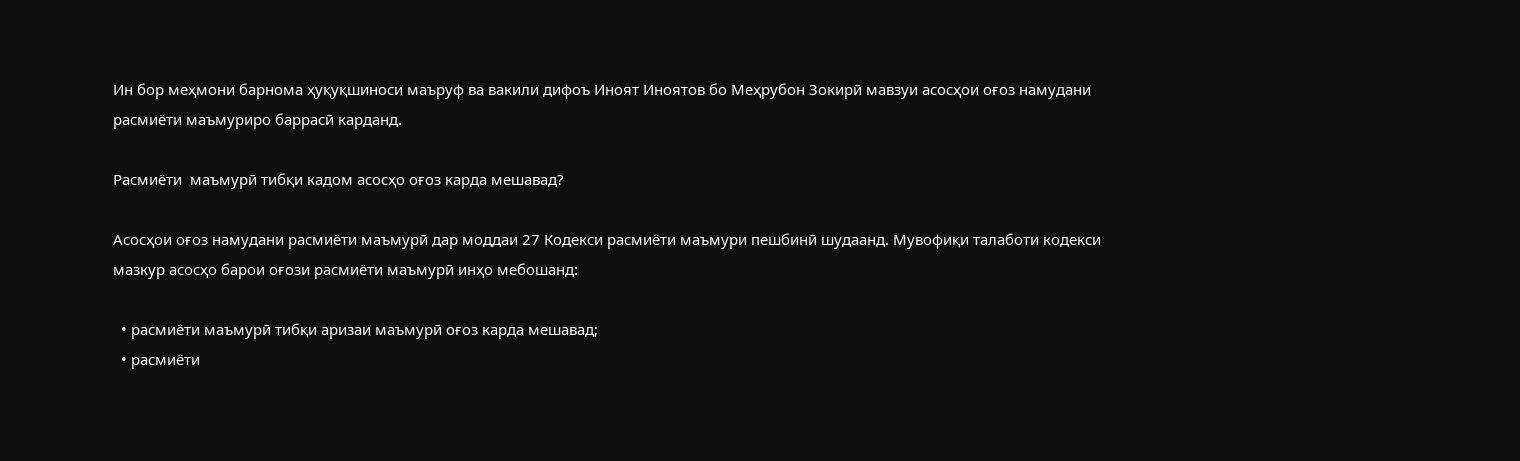Ин бор меҳмони барнома ҳуқуқшиноси маъруф ва вакили дифоъ Иноят Иноятов бо Меҳрубон Зокирӣ мавзуи асосҳои оғоз намудани расмиёти маъмуриро баррасӣ карданд.

Расмиёти  маъмурӣ тибқи кадом асосҳо оғоз карда мешавад?

Асосҳои оғоз намудани расмиёти маъмурӣ дар моддаи 27 Кодекси расмиёти маъмури пешбинӣ шудаанд. Мувофиқи талаботи кодекси мазкур асосҳо барои оғози расмиёти маъмурӣ инҳо мебошанд:

  • расмиёти маъмурӣ тибқи аризаи маъмурӣ оғоз карда мешавад;
  • расмиёти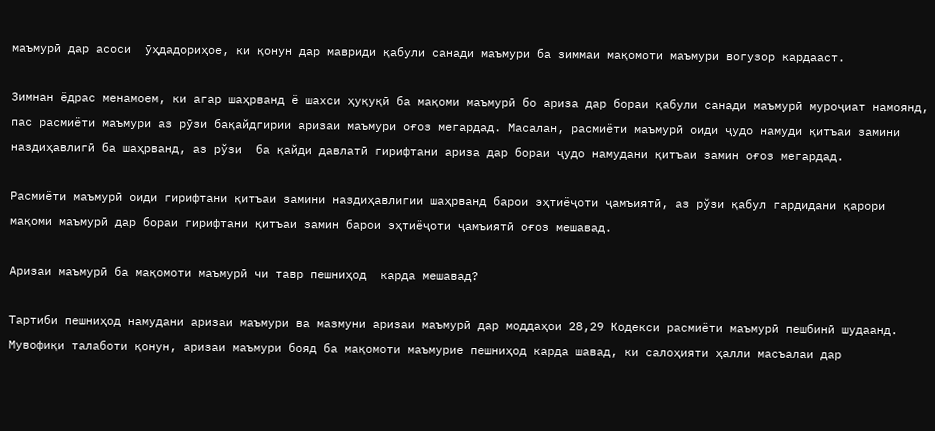маъмурӣ дар асоси  ӯҳдадориҳое, ки қонун дар мавриди қабули санади маъмури ба зиммаи мақомоти маъмури вогузор кардааст.

Зимнан ёдрас менамоем, ки агар шаҳрванд ё шахси ҳуқуқӣ ба мақоми маъмурӣ бо ариза дар бораи қабули санади маъмурӣ муроҷиат намоянд, пас расмиёти маъмури аз рӯзи бақайдгирии аризаи маъмури оғоз мегардад. Масалан, расмиёти маъмурӣ оиди ҷудо намуди қитъаи замини наздиҳавлигӣ ба шаҳрванд, аз рўзи  ба қайди давлатӣ гирифтани ариза дар бораи ҷудо намудани қитъаи замин оғоз мегардад.

Расмиёти маъмурӣ оиди гирифтани қитъаи замини наздиҳавлигии шаҳрванд барои эҳтиёҷоти ҷамъиятӣ, аз рўзи қабул гардидани қарори мақоми маъмурӣ дар бораи гирифтани қитъаи замин барои эҳтиёҷоти ҷамъиятӣ оғоз мешавад.

Аризаи маъмурӣ ба мақомоти маъмурӣ чи тавр пешниҳод  карда мешавад?

Тартиби пешниҳод намудани аризаи маъмури ва мазмуни аризаи маъмурӣ дар моддаҳои 28,29 Кодекси расмиёти маъмурӣ пешбинӣ шудаанд. Мувофиқи талаботи қонун, аризаи маъмури бояд ба мақомоти маъмурие пешниҳод карда шавад, ки салоҳияти ҳалли масъалаи дар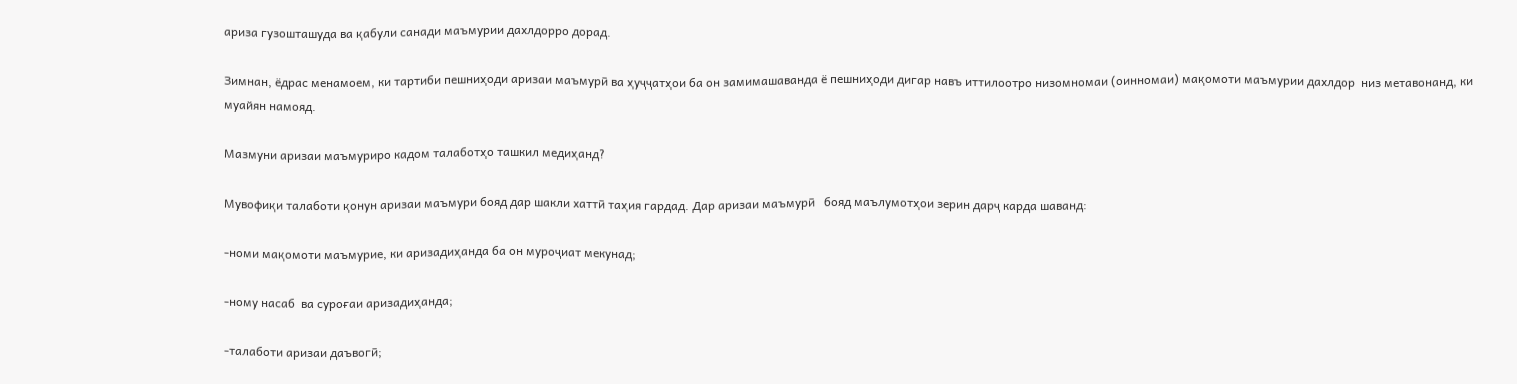ариза гузошташуда ва қабули санади маъмурии дахлдорро дорад.

Зимнан, ёдрас менамоем, ки тартиби пешниҳоди аризаи маъмурӣ ва ҳуҷҷатҳои ба он замимашаванда ё пешниҳоди дигар навъ иттилоотро низомномаи (оинномаи) мақомоти маъмурии дахлдор  низ метавонанд, ки муайян намояд.

Мазмуни аризаи маъмуриро кадом талаботҳо ташкил медиҳанд?

Мувофиқи талаботи қонун аризаи маъмури бояд дар шакли хаттӣ таҳия гардад. Дар аризаи маъмурӣ   бояд маълумотҳои зерин дарҷ карда шаванд:

-номи мақомоти маъмурие, ки аризадиҳанда ба он муроҷиат мекунад;

-ному насаб  ва суроғаи аризадиҳанда;

-талаботи аризаи даъвогӣ;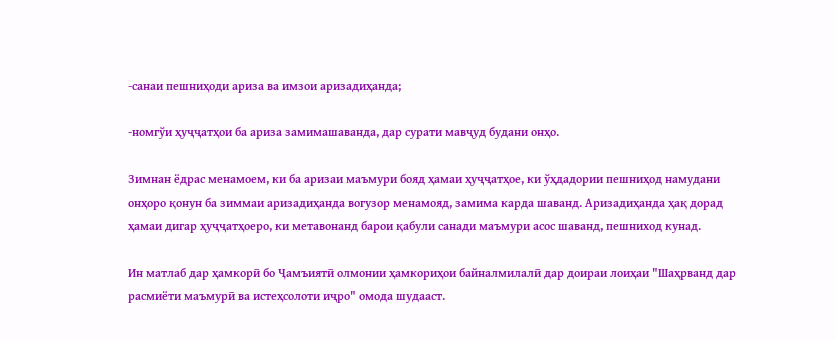-санаи пешниҳоди ариза ва имзои аризадиҳанда;

-номгўи ҳуҷҷатҳои ба ариза замимашаванда, дар сурати мавҷуд будани онҳо.

Зимнан ёдрас менамоем, ки ба аризаи маъмури бояд ҳамаи ҳуҷҷатҳое, ки ўҳдадории пешниҳод намудани онҳоро қонун ба зиммаи аризадиҳанда вогузор менамояд, замима карда шаванд. Аризадиҳанда ҳақ дорад ҳамаи дигар ҳуҷҷатҳоеро, ки метавонанд барои қабули санади маъмури асос шаванд, пешниход кунад.

Ин матлаб дар ҳамкорӣ бо Ҷамъиятӣ олмонии ҳамкориҳои байналмилалӣ дар доираи лоиҳаи "Шаҳрванд дар расмиёти маъмурӣ ва истеҳсолоти иҷро" омода шудааст.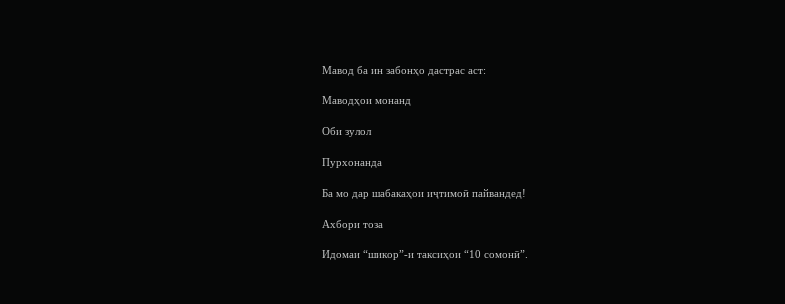Мавод ба ин забонҳо дастрас аст:

Маводҳои монанд

Оби зулол

Пурхонанда

Ба мо дар шабакаҳои иҷтимоӣ пайвандед!

Ахбори тоза

Идомаи “шикор”-и таксиҳои “10 сомонӣ”.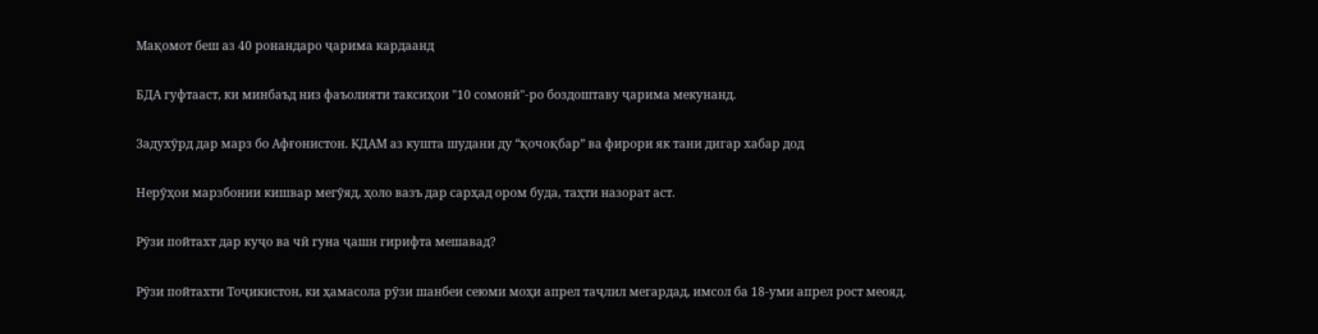Мақомот беш аз 40 ронандаро ҷарима кардаанд

БДА гуфтааст, ки минбаъд низ фаъолияти таксиҳои "10 сомонӣ"-ро боздоштаву ҷарима мекунанд.

Задухӯрд дар марз бо Афғонистон. КДАМ аз кушта шудани ду “қочоқбар” ва фирори як тани дигар хабар дод

Нерӯҳои марзбонии кишвар мегӯяд, ҳоло вазъ дар сарҳад ором буда, таҳти назорат аст.

Рӯзи пойтахт дар куҷо ва чӣ гуна ҷашн гирифта мешавад?

Рӯзи пойтахти Тоҷикистон, ки ҳамасола рӯзи шанбеи сеюми моҳи апрел таҷлил мегардад, имсол ба 18-уми апрел рост меояд.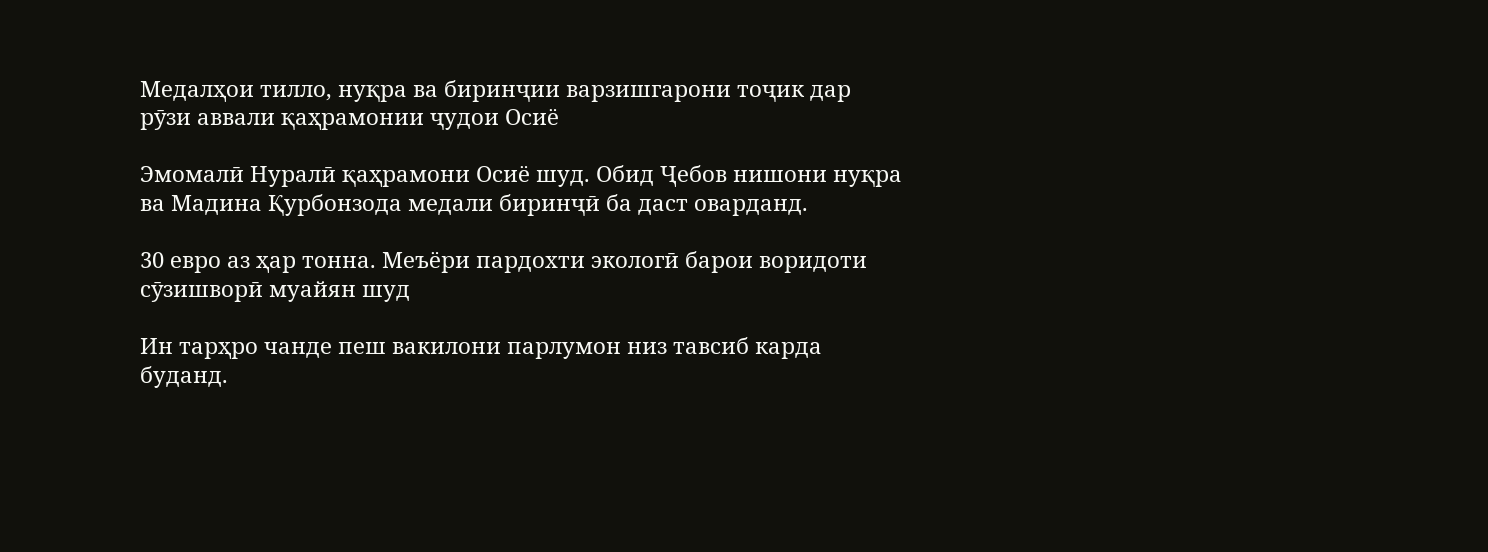Медалҳои тилло, нуқра ва биринҷии варзишгарони тоҷик дар рӯзи аввали қаҳрамонии ҷудои Осиё

Эмомалӣ Нуралӣ қаҳрамони Осиё шуд. Обид Ҷебов нишони нуқра ва Мадина Қурбонзода медали биринҷӣ ба даст оварданд.

30 евро аз ҳар тонна. Меъёри пардохти экологӣ барои воридоти сӯзишворӣ муайян шуд

Ин тарҳро чанде пеш вакилони парлумон низ тавсиб карда буданд.